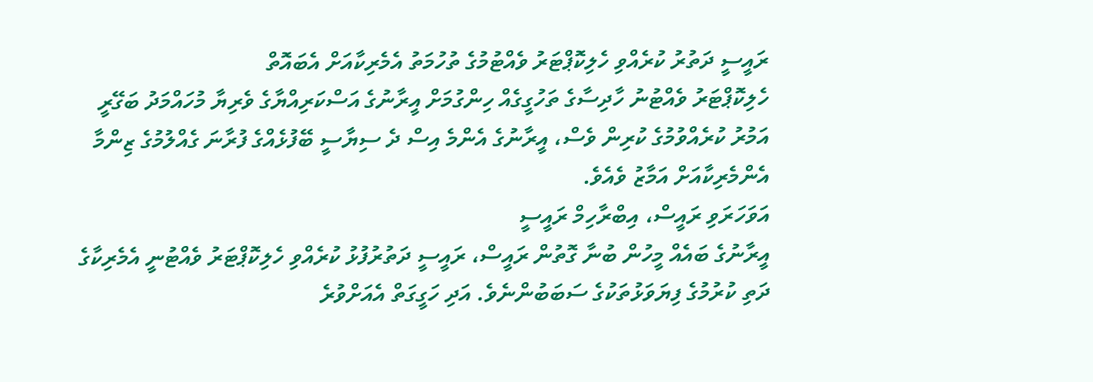ރައީސީ ދަތުރު ކުރެއްވި ހެލިކޮޕްޓަރު ވެއްޓުމުގެ ތުހުމަތު އެމެރިކާއަށް އެބައޮތް
ހެލިކޮޕްޓަރު ވެއްޓުނު ހާދިސާގެ ތަހުގީގެއް ހިންގުމަށް އީރާނުގެ އަސްކަރިއްޔާގެ ވެރިޔާ މުހައްމަދު ބަގޭރީ އަމުރު ކުރެއްވުމުގެ ކުރިން ވެސް، އީރާނުގެ އެންމެ އިސް ދެ ސިޔާސީ ބޭފުޅެއްގެ ފުރާނަ ގެއްލުމުގެ ޒިންމާ އެންމެރިކާއަށް އަމާޒު ވެއެވެ.
އަވަހަރަވި ރައީސް، އިބްރާހިމް ރައީސީ
އީރާނުގެ ބައެއް މީހުން ބުނާ ގޮތުން ރައީސް، ރައީސީ ދަތުރުފުޅު ކުރެއްވި ހެލިކޮޕްޓަރު ވެއްޓުނީ އެމެރިކާގެ ދަތި ކުރުމުގެ ފިޔަވަޅުތަކުގެ ސަބަބުންނެވެ. އަދި ހަގީގަތް އެއަށްވުރެ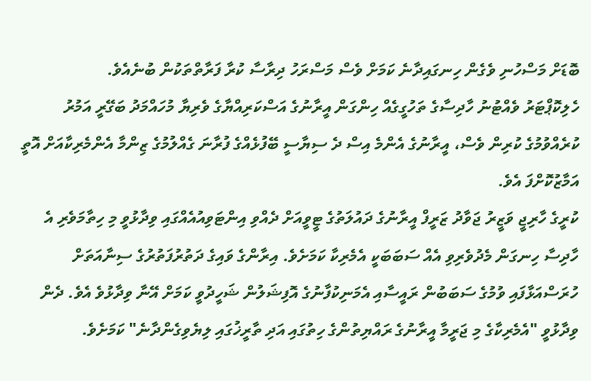ބޮޑަށް މަސްހުނި ވެގެން ހިނގައިދާނެ ކަމަށް ވެސް މަސްރަހު ދިރާސާ ކުރާ ފަރާތްތަކުން ބުނެއެވެ.
ހެލިކޮޕްޓަރު ވެއްޓުނު ހާދިސާގެ ތަހުގީގެއް ހިންގަން އީރާނުގެ އަސްކަރިއްޔާގެ ވެރިޔާ މުހައްމަދު ބަގޭރީ އަމުރު ކުރެއްވުމުގެ ކުރިން ވެސް، އީރާނުގެ އެންމެ އިސް ދެ ސިޔާސީ ބޭފުޅެއްގެ ފުރާނަ ގެއްލުމުގެ ޒިންމާ އެންމެރިކާއަށް އޮތީ އަމާޒުކޮށްފަ އެވެ.
ކުރީގެ ހާރިޖީ ވަޒީރު ޖަވާދު ޒަރީފް އީރާނުގެ ދައުލަތުގެ ޓީވީއަށް ދެއްވި އިންޓަވިއުއެއްގައި ވިދާޅުވީ މި ހިތާމަވެރި އެ ހާދިސާ ހިނގަން މެދުވެރިވި އެއް ސަބަބަކީ އެމެރިކާ ކަމަށެވެ. އިރާންގެ ވައިގެ ދަތުރުފަތުރުގެ ސިނާއަތަށް ހުރަސްއަޅާފައި ވުމުގެ ސަބަބުން ރައީސާއި އެމަނިކުފާނުގެ އޮފިޝަލުން ޝަހީދުވީ ކަމަށް އޭނާ ވިދާޅުވެ އެވެ. ދެން ވިދާޅުވީ "އެމެރިކާގެ މި ޖަރީމާ އީރާނުގެ ރައްޔިތުންގެ ހިތުގައި އަދި ތާރީޚުގައި ލިޔެވިގެންދާނެ" ކަމަށެވެ.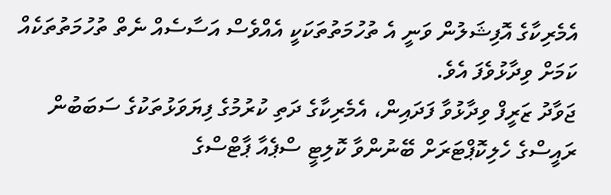އެމެރިކާގެ އޮފިޝަލުން ވަނީ އެ ތުހުމަތުތަކަކީ އެއްވެސް އަސާސެއް ނެތް ތުހުމަތުތަކެއް ކަމަށް ވިދާޅުވެފަ އެވެ.
ޖަވާދު ޒަރީފް ވިދާޅުވާ ފަދައިން، އެމެރިކާގެ ދަތި ކުރުމުގެ ފިޔަވަޅުތަކުގެ ސަބަބުން ރައީސްގެ ހެލިކޮޕްޓަރަށް ބޭނުންވާ ކޮލިޓީ ސްޕެއާ ޕާޓްސްގެ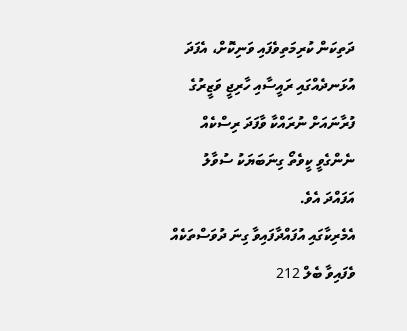ދަތިކަން ކުރިމަތިވެފައި ވަނިކޮށް، އެފަދަ އުޅަނދެއްގައި ރައީސާއި ހާރިޖީ ވަޒީރުގެ ފުރާނައަށް ނުރައްކާ ވާފަދަ ރިސްކެއް ނެންގެވީ ކީވެތޯ ގިނަބަޔަކު ސުވާލު އަފައްދަ އެވެ.
އެމެރިކާގައި އުފައްދާފައިވާ ގިނަ ދުވަސްތަކެއް ވެފައިވާ ބެލް 212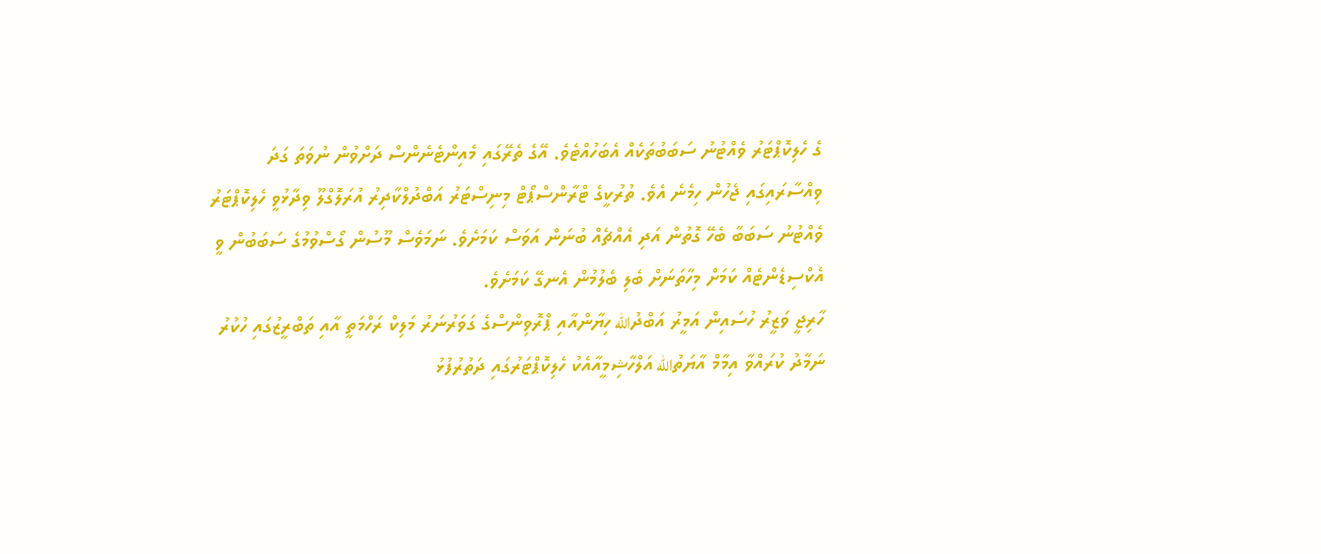ގެ ހެލިކޮޕްޓަރު ވެއްޓުނު ސަބަބުތަކެއް އެބަހުއްޓެވެ. އޭގެ ތެރޭގައި މެއިންޓެނެންސް ދަށްވުން ނުވަތަ ގަދަ ވިއްސާރައިގައި ޖެހުން ހިމެނެ އެވެ. ތުރުކީގެ ޓްރާންސްޕޯޓް މިނިސްޓަރު އަބްދުލްކާދިރު އުރަލޮގްލޫ ވިދާޅުވީ ހެލިކޮޕްޓަރު ވެއްޓުނު ސަބަބާ ބެހޭ ގޮތުން އަދި އެއްޗެއް ބުނަން އަވަސް ކަމަށެވެ. ނަމަވެސް މޫސުން ގޯސްވުމުގެ ސަބަބުން ވީ އެކްސިޑެންޓެއް ކަމަށް މިހާތަނަށް ބެލި ބެލުމުން އެނގޭ ކަމަށެވެ.
ހާރިޖީ ވަޒީރު ހުސައިން އަމީރު އަބްދުالله ހިޔާންއާއި ޕްރޮވިންސްގެ ގަވަރުނަރު މަލިކް ރަހްމަތީ އާއި ތަބްރީޒުގައި ހުކުރު ނަމާދު ކުރައްވާ އިމާމް އާޔަތުالله އަލްހާޝިމީއާއެކު ހެލިކޮޕްޓަރުގައި ދަތުރުފުޅު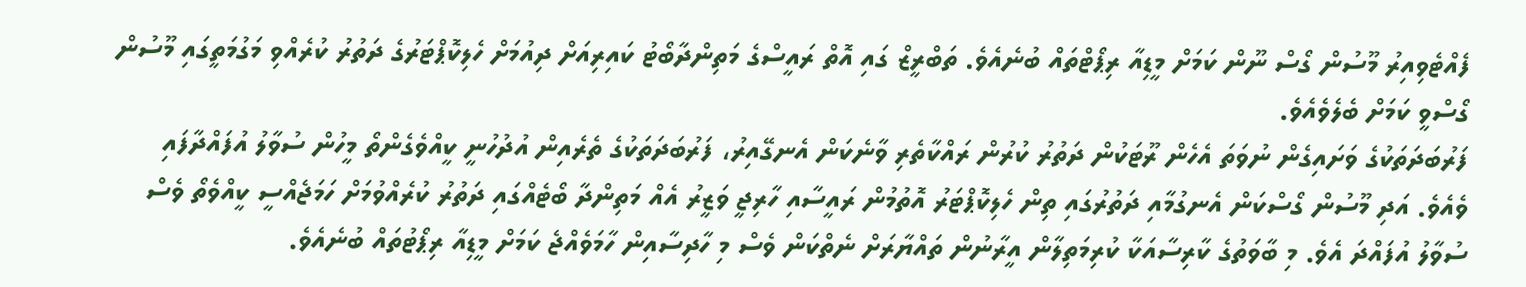ފެއްޓެވިއިރު މޫސުން ގޯސް ނޫން ކަމަށް މީޑިއާ ރިޕޯޓްތައް ބުނެއެވެ. ތަބްރީޒް ގައި އޮތް ރައީސްގެ މަތިންދާބޯޓު ކައިރިއަށް ދިއުމަށް ހެލިކޮޕްޓަރުގެ ދަތުރު ކުރެއްވި މަގުމަތީގައި މޫސުން ގޯސްވީ ކަމަށް ބެލެވެއެވެ.
ފަރުބަދަތަކުގެ ވަށައިގެން ނުވަތަ އެހެން ރޫޓަކުން ދަތުރު ކުރުން ރައްކާތެރި ވާނެކަން އެނގޭއިރު، ފަރުބަދަތަކުގެ ތެރެއިން އުދުހުނީ ކީއްވެގެންތޯ މީހުން ސުވާލު އުފައްދާފައި ވެއެވެ. އަދި މޫސުން ގޯސްކަން އެނގުމާއި ދަތުރުގައި ތިން ހެލިކޮޕްޓަރު އޮތުމުން ރައީސާއި ހާރިޖީ ވަޒީރު އެއް މަތިންދާ ބޯޓެއްގައި ދަތުރު ކުރެއްވުމަށް ހަމަޖެއްސީ ކީއްވެތޯ ވެސް ސުވާލު އުފައްދަ އެވެ. މި ބާވަތުގެ ކާރިސާއަކާ ކުރިމަތިލާން އީރާނުން ތައްޔާރަށް ނެތްކަން ވެސް މި ހާދިސާއިން ހާމަވެއްޖެ ކަމަށް މީޑިއާ ރިޕޯޓުތައް ބުނެއެވެ.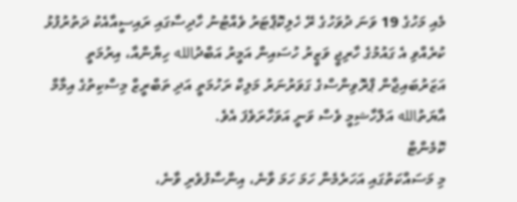މެއި މަހުގެ 19 ވަނަ ދުވަހުގެ ރޭ ހެލިކޮޕްޓަރު ވެއްޓުނު ހާދިސާގައި ރައިސީއާއެކު ދަތުރުފުޅު ކުރެއްވި އެ ގައުމުގެ ހާރިޖީ ވަޒީރު ހުސައިން އަމީރު އަބްދުالله ހިޔާންއާ، އިރުމަތީ އަޒަރުބައިޖާން ޕްރޮވިންސްގެ ގަވަރުނަރު މަލިކް ރަހުމަތީ އަދި ތަބްރީޒް މިސްކިތުގެ އިމާމް އާޔަތުالله އަލްހާޝިމީ ވެސް ވަނީ އަވަހާރަވެފަ އެވެ.
ކޮމެންޓް
މި މަސައްކަތުގައި އަހަރެމެން ހަމަ ހަމަ ވާނެ، އިންސާފުވެރި ވާނެ،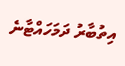އިތުބާރު ދަމަހައްޓާނެ